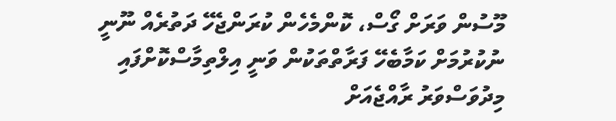މޫސުން ވަރަށް ގޯސް، ކޮންމެހެން ކުރަންޖެހޭ ދަތުރެއް ނޫނީ ނުކުރުމަށް ކަމާބެހޭ ފަރާތްތަކުން ވަނީ އިލްތިމާސްކޮށްފައި
މިދުވަސްވަރު ރާއްޖެއަށް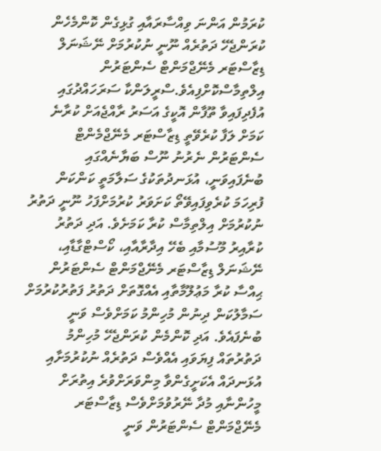ކުރަމުން އަންނަ ވިއްސާރައާއި ގުޅިގެން ކޮންމެހެން ކުރަންޖެހޭ ދަތުރެއް ނޫނީ ނުކުރުމަށް ނޭޝަނަލް ޑިޒާސްޓަރ މެނޭޖްމަންޓް ސެންޓަރުން އިލްތިމާސްކޮށްފިއެވެ.ސްރީލަންކާ ސަރަހައްދުގައި އުފެދިފައިވާ ތޫފާން އޮކީގެ އަސަރު ރާއްޖެއަށް ކުރާނެ ކަމަށް ލަފާ ކުރެވޭތީ ޑިޒާސްޓަރ މެނޭޖްމެންޓް ސެންޓަރުން ނެރުނު ނޫސް ބަޔާނެއްގައި ބުނެފައިވަނީ، އުޅަނދުތަކުގެ ސަލާމަތީ ކަންކަން ފުރިހަމަ ކުރެވިފައިވޭތޯ ކަށަވަރު ކުރުމަށްފަހު ނޫނީ ދަތުރު ނުކުރުމަށް އިލްތިމާސް ކުރާ ކަމަށެވެ. އަދި ދަތުރު ކުރާއިރު މޫސުމާއި ބެހޭ އިދާރާއާއި، ކޯސްޓްގާޑާއި، ނޭޝަނަލް ޑިޒާސްޓަރ މެނޭޖްމަންޓް ސެންޓަރުން ޙިއްސާ ކުރާ މަޢުލޫމާތާއި އެއްގޮތަށް ދަތުރު ފަތުރުކުރުމަށް ސަމާލުކަން ދިނުން މުހިންމު ކަމަށްވެސް ވަނީ ބުނެފައެވެ. އަދި ކޮންމެން ކުރަންޖެހޭ މުހިންމު ދަތުރުތައް ފިޔަވައި އެއްވެސް ދަތުރެއް ނުކުރުމަށާއި އުޅަނދައް އެކަށީގެންވާ މިންވަރަށްވުރެ އިތުރަށް މީހުންނާއި މުދާ ނޭރުވުމަށްވެސް ޑިޒާސްޓަރ މެނޭޖްމަންޓް ސެންޓަރުން ވަނީ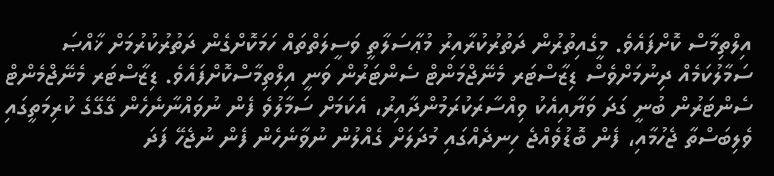އިލްތިމާސް ކޮށްފައެވެ. މީގެއިތުރުން ދަތުރުކުރާއިރު މުޢާސަލާތީ ވަސީލަތްތައް ހަމަކޮށްގެން ދަތުރުކުރުމަށް ޚާއްޞަ ސަމާލުކަމެއް ދިނުމަށްވެސް ޑިޒާސްޓަރ މެނޭޖްމަންޓް ސެންޓަރުން ވަނީ އިލްތިމާސްކޮށްފައެވެ. ޑިޒާސްޓަރ މެނޭޖްމެންޓް ސެންޓަރުން ބުނީ ގަދަ ވަޔާއިއެކު ވިއްސާރަކުރަމުންދާއިރު، އެކަމަށް ސަމާލުވެ ފެން ނުވައްނާނެހެން ގޭގޭގެ ކުރިމަތީގައި ވެލިބަސްތާ ޖެހުމާއި، ފެން ބޮޑުވެއްޖެ ހިނދެއްގައި މުދަލަށް ގެއްލުން ނުވާނެހެން ފެން ނުޖެހޭ ފަދަ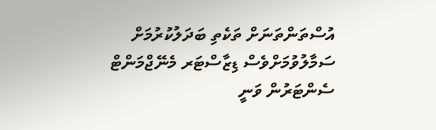އުސްތަންތަނަށް ތަކެތި ބަދަލުކުރުމަށް ސަމާލުވުމަށްވެސް ޑިޒާސްޓަރ މެނޭޖްމަންޓް ސެންޓަރުން ވަނީ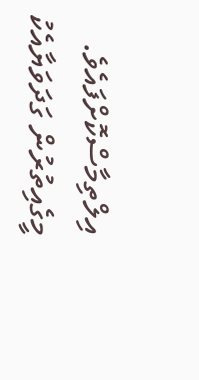އިލްތިމާސްކޮށްފައެވެ. މީގެއިތުރުން ގަދަވަޔާއެކު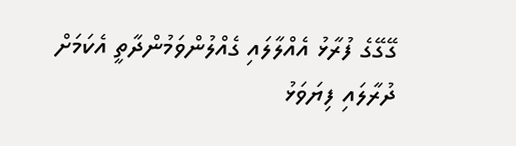ގޭގޭގެ ފުރާޅު އެއްލާލައި ގެއްލުންވަމުންދާތީ އެކަމަށް ދުރާލައި ފިޔަވަޅު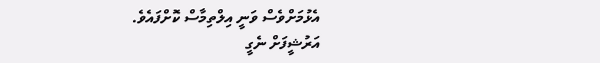އެޅުމަށްވެސް ވަނީ އިލްތިމާސް ކޮށްފައެވެ.
އަރުޝީފަށް ނެގީ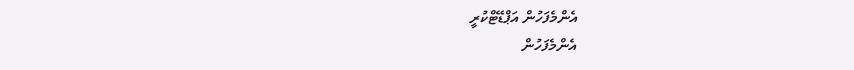އެންމެފަހުން އަޕްޑޭޓްކުރީ
އެންމެފަހުން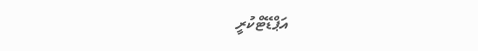އަޕްޑޭޓްކުރީ